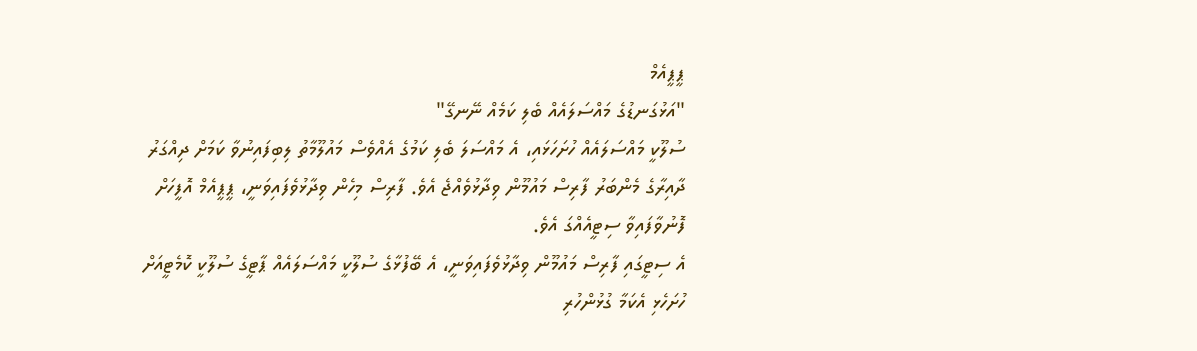ޕީޕީއެމް
"އަޅުގަނޑުގެ މައްސަލައެއް ބެލި ކަމެއް ނޭނގޭ"
ސުލޫކީ މައްސަލައެއް ހުށަހަޅައި، އެ މައްސަލަ ބެލި ކަމުގެ އެއްވެސް މައުލޫމާތު ލިބިފައިނުވާ ކަމަށް ދިއްގަރު ދާއިރާގެ މެންބަރު ފާރިސް މައުމޫން ވިދާޅުވެއްޖެ އެވެ. ފާރިސް މިހެން ވިދާޅުވެފައިވަނީ، ޕީޕީއެމް އޮފީހަށް ފޮނުވާފައިވާ ސިޓީއެއްގަ އެވެ.
އެ ސިޓީގައި ފާރިސް މައުމޫން ވިދާޅުވެފައިވަނީ، އެ ބޭފުޅާގެ ސުލޫކީ މައްސަލައެއް ޕާޓީގެ ސުލޫކީ ކޮމެޓީއަށް ހުށަހެޅި އެކަމާ ގުޅުންހުރި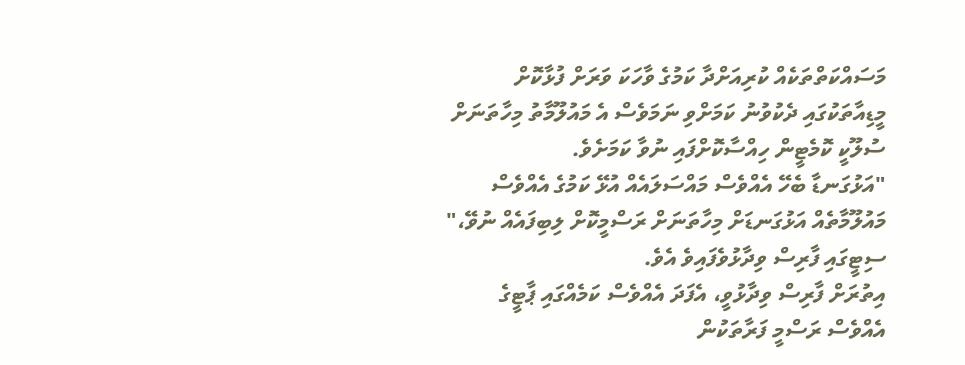މަސައްކަތްތަކެއް ކުރިއަށްދާ ކަމުގެ ވާހަކަ ވަރަށް ފުޅާކޮށް މީޑިއާތަކުގައި ދެކުވުނު ކަމަށްވި ނަމަވެސް އެ މައުލޫމާތު މިހާތަނަށް ސުލޫކީ ކޮމެޓީން ހިއްސާކޮށްފައި ނުވާ ކަމަށެވެ.
"އަޅުގަނޑާ ބެހޭ އެއްވެސް މައްސަލައެއް އުޅޭ ކަމުގެ އެއްވެސް މައުލޫމާތެއް އަޅުގަނޑަށް މިހާތަނަށް ރަސްމީކޮށް ލިބިފައެއް ނުވޭ،" ސިޓީގައި ފާރިސް ވިދާޅުވެފައިވެ އެވެ.
އިތުރަށް ފާރިސް ވިދާޅުވީ، އެފަދަ އެއްވެސް ކަމެއްގައި ޕާޓީގެ އެއްވެސް ރަސްމީ ފަރާތަކުން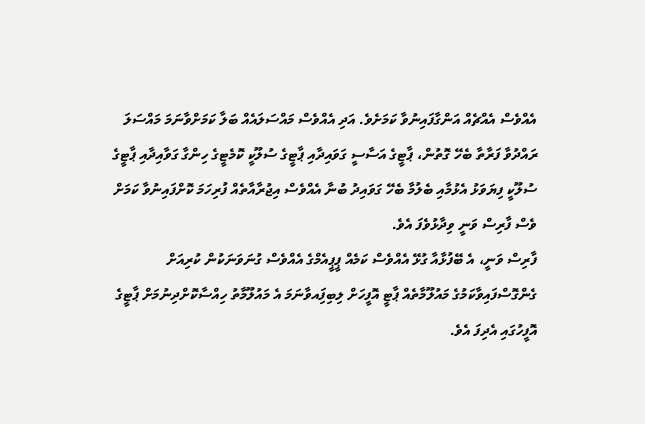އެއްވެސް އެއްޗެއް އަންގާފައިނުވާ ކަމަށެވެ. އަދި އެއްވެސް މައްސަލައެއް ބަލާ ކަމަށްވާނަމަ މައްސަލަ ރައްދުވާ ފަރާތާ ބެހޭ ގޮތުން، ޕާޓީގެ އަސާސީ ގަވައިދާއި ޕާޓީގެ ސުލޫކީ ކޮމެޓީގެ ހިންގާ ގަވާއިދާއި ޕާޓީގެ ސުލޫކީ ފިޔަވަޅު އެޅުމާއި ބެލުމާ ބެހޭ ގަވައިދު ބުނާ އެއްވެސް އިޖުރާއާތެއް ފުރިހަމަ ކޮށްފައިނުވާ ކަމަށް ވެސް ފާރިސް ވަނީ ވިދާޅުވެފަ އެވެ.
ފާރިސް ވަނީ، އެ ބޭފުޅާއާ ގުޅޭ އެއްވެސް ކަމެއް ޕީޕީއެމްގެ އެއްވެސް ގުނަވަނަކުން ކުރިއަށް ގެންގޮސްފައިވާކަމުގެ މައުލޫމާތެއް ޕާޓީ އޮފީހަށް ލިބިފަިއވާނަމަ އެ މައުލޫމާތު ހިއްސާކޮށްދިނުމަށް ޕާޓީގެ އޮފީހުގައި އެދިފަ އެވެ.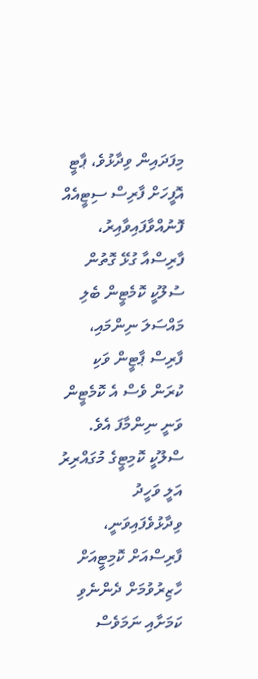މިފަދައިން ވިދާޅުވެ، ޕާޓީ އޮފީހަށް ފާރިސް ސިޓީއެއް ފޮނުއްވާފައިވާއިރު، ފާރިސްއާ ގުޅޭ ގޮތުން ސުލޫކީ ކޮމެޓީން ބެލި މައްސަލަ ނިންމައި، ފާރިސް ޕާޓީން ވަކި ކުރަން ވެސް އެ ކޮމެޓީން ވަނީ ނިންމާފަ އެވެ.
ސްލޫކީ ކޮމިޓީގެ މުގައްރިރު އަލީ ވަހީދު ވިދާޅުވެފައިވަނީ، ފާރިސްއަށް ކޮމިޓީއަށް ހާޒިރުވުމަށް ދެންނެވި ކަމަށާއި ނަމަވެސް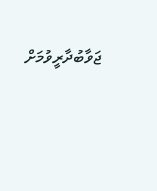ޖަވާބުދާރީވުމަށް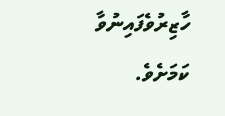ހާޒިރުވެފައިނުވާ ކަމަށެވެ.